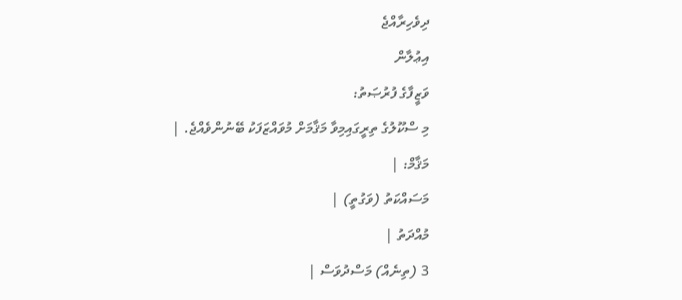ދިވެހިރާއްޖެ
އިޢުލާން
ވަޒީފާގެ ފުރުޞަތު:
މި ސްކޫލުގެ ތިރީގައިމިވާ މަޤާމަށް މުވައްޒަފަކު ބޭނުންވެއްޖެ. |
މަޤާމް: |
މަސައްކަތު (ވަގުތީ) |
މުއްދަތު |
3 (ތިނެއް) މަސްދުވަސް |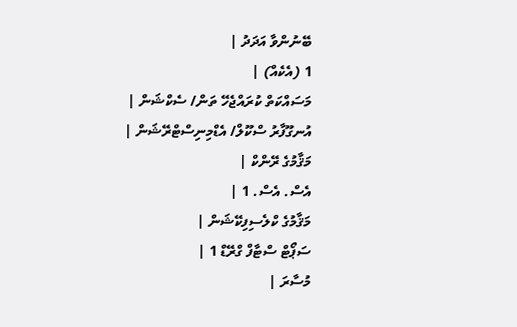ބޭނުންވާ އަދަދު |
1 (އެކެއް) |
މަސައްކަތް ކުރައްޖެހޭ ތަން/ ސެކްޝަން |
އުނގޫފާރު ސްކޫލް/ އެޑްމިނިސްޓްރޭޝަން |
މަޤާމުގެ ރޭންކް |
އެސް. އެސް. 1 |
މަޤާމުގެ ކްލެސިފިކޭޝަން |
ސަޕޯޓް ސްޓާފް ގްރޭޑް 1 |
މުސާރަ |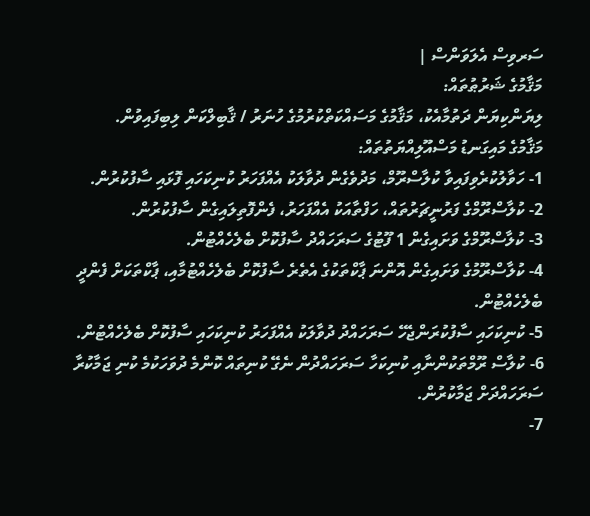ސަރވިސް އެލަވަންސް |
މަޤާމުގެ ޝަރުޠުތައް:
ލިޔަންކިޔަން ދަތުމާއެކު، މަޤާމުގެ މަސައްކަތްކުރުމުގެ ހުނަރު / ޤާބިލްކަން ލިބިފައިވުން.
މަޤާމުގެ މައިގަނޑު މަސްއޫލިއްޔަތުތައް:
1- ހަވާލުކުރެވިފައިވާ ކުލާސްރޫމް، މަދުވެގެން ދުވާލަކު އެއްފަހަރު ކުނިކަހައި ފޮޅައި ސާފުކުރުން.
2- ކުލާސްރޫމްގެ ފަރުނީޗަރުތައް، ހަފްތާއަކު އެއްފަހަރު، ފެންފޮތިލައިގެން ސާފުކުރުން.
3- ކުލާސްރޫމްގެ ވަށައިގެން 1 ފޫޓުގެ ސަރަހައްދު ސާފުކޮށް ބެލެހެއްޓުން.
4- ކުލާސްރޫމުގެ ވަށައިގެން އޮންނަ ޕާކްތަކުގެ އެތެރެ ސާފުކޮށް ބެލެހެއްޓުމާއި، ޕާކްތަކަށް ފެންދީ ބެލެހެއްޓުން.
5- ކުނިކަހައި ސާފުކުރަންޖެހޭ ސަރަހައްދު ދުވާލަކު އެއްފަހަރު ކުނިކަހައި ސާފުކޮށް ބެލެހެއްޓުން.
6- ކުލާސް ރޫމްތަކުންނާއި ކުނިކަހާ ސަރަހައްދުން ނެގޭ ކުނިތައް ކޮންމެ ދުވަހަކުމެ ކުނި ޖަމާކުރާ ސަރަހައްދަށް ޖަމާކުރުން.
7-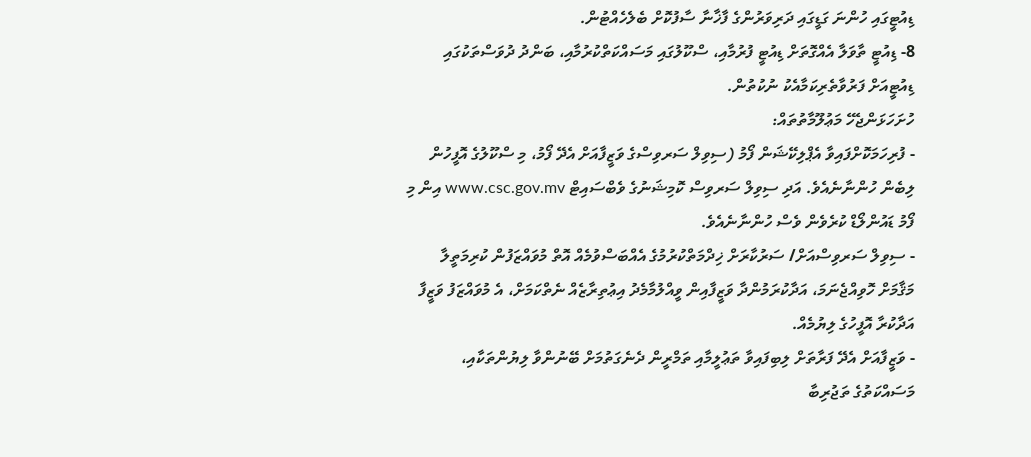ޑިއުޓީގައި ހުންނަ ގަޑީގައި ދަރިވަރުންގެ ފާޚާނާ ސާފުކޮށް ބެލެހެއްޓުން.
8- ޑިއުޓީ ތާވަލާ އެއްގޮތަށް ޑިއުޓީ ފުރުމާއި، ސްކޫލުގައި މަސައްކަތްކުރުމާއި، ބަންދު ދުވަސްތަކުގައި ޑިއުޓީއަށް ފަރުވާތެރިކަމާއެކު ނުކުތުން.
ހުށަހަޅަންޖެހޭ މަޢުލޫމާތުތައް:
- ފުރިހަމަކޮށްފައިވާ އެޕްލިކޭޝަން ފޯމު (ސިވިލް ސަރވިސްގެ ވަޒީފާއަށް އެދޭ ފޯމު، މި ސްކޫލުގެ އޮފީހުން ލިބެން ހުންނާނެއެވެ. އަދި ސިވިލް ސަރވިސް ކޮމިޝަނުގެ ވެބްސައިޓް www.csc.gov.mv އިން މި ފޯމު ޑައުންލޯޑް ކުރެވެން ވެސް ހުންނާނެއެވެ.
- ސިވިލް ސަރވިސްއަށް/ ސަރުކާރަށް ޚިދްމަތްކުރުމުގެ އެއްބަސްވުމެއް އޮތް މުވައްޒަފުން ކުރިމަތީލާ މަޤާމަށް ހޮވިއްޖެނަމަ، އަދާކުރަމުންދާ ވަޒީފާއިން ވީއްލުމާމެދު އިޢުތިރާޒެއް ނެތްކަމަށް، އެ މުވައްޒަފު ވަޒީފާ އަދާކުރާ އޮފީހުގެ ލިޔުމެއް.
- ވަޒީފާއަށް އެދޭ ފަރާތަށް ލިބިފައިވާ ތަޢުލީމާއި ތަމްރީން ދެނެގަތުމަށް ބޭނުންވާ ލިޔުންތަކާއި، މަސައްކަތުގެ ތަޖުރިބާ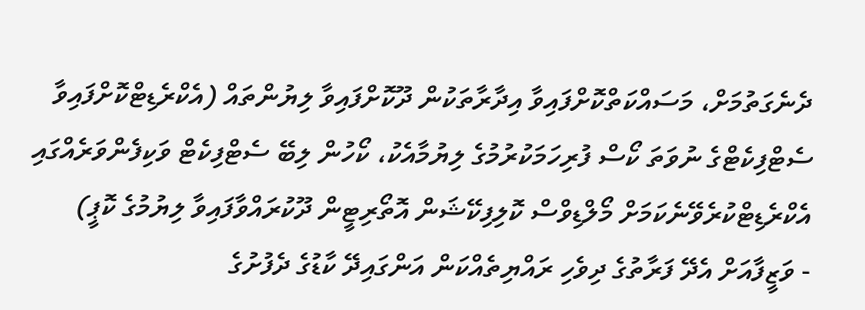ދެނެގަތުމަށް، މަސައްކަތްކޮށްފައިވާ އިދާރާތަކުން ދޫކޮށްފައިވާ ލިޔުންތައް (އެކްރެޑިޓްކޮށްފައިވާ ސެޓްފިކެޓްގެ ނުވަތަ ކޯސް ފުރިހަމަކުރުމުގެ ލިޔުމާއެކު، ކޯހުން ލިބޭ ސެޓްފިކެޓް ވަކިފެންވަރެއްގައި އެކްރެޑިޓްކުރެވޭނެކަމަށް މޯލްޑިވްސް ކޮލިފިކޭޝަން އޮތޯރިޓީން ދޫކުރައްވާފައިވާ ލިޔުމުގެ ކޮޕީ)
- ވަޒީފާއަށް އެދޭ ފަރާތުގެ ދިވެހި ރައްޔިތެއްކަން އަންގައިދޭ ކާޑުގެ ދެފުށުގެ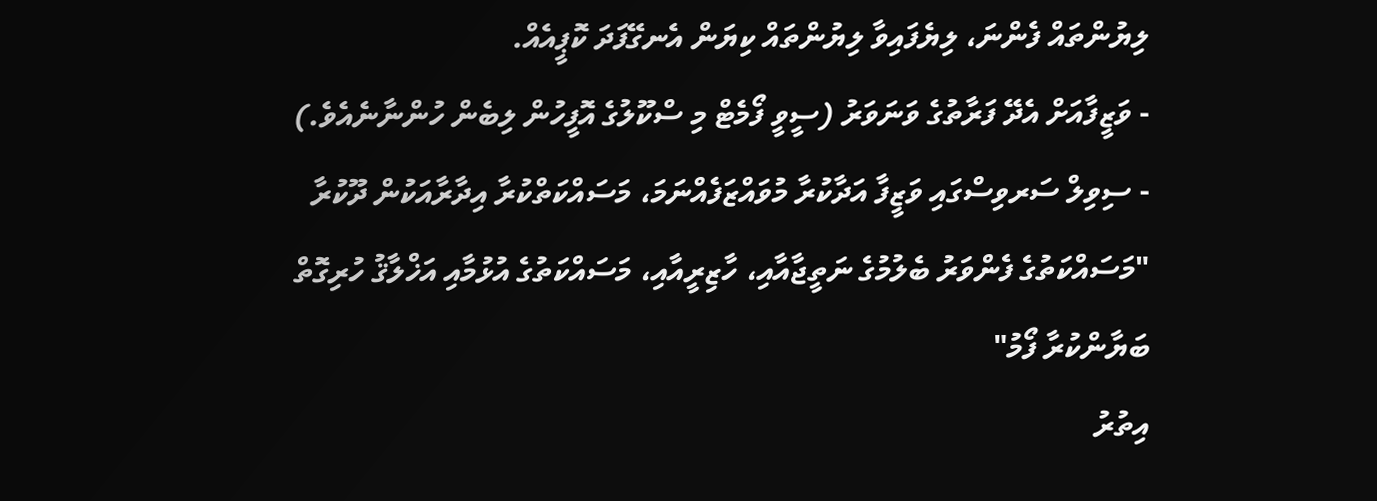ލިޔުންތައް ފެންނަ، ލިޔެފައިވާ ލިޔުންތައް ކިޔަން އެނގޭފަދަ ކޮޕީއެއް.
- ވަޒީފާއަށް އެދޭ ފަރާތުގެ ވަނަވަރު (ސީވީ ފޯމެޓް މި ސްކޫލުގެ އޮފީހުން ލިބެން ހުންނާނެއެވެ.)
- ސިވިލް ސަރވިސްގައި ވަޒީފާ އަދާކުރާ މުވައްޒަފެއްނަމަ، މަސައްކަތްކުރާ އިދާރާއަކުން ދޫކުރާ "މަސައްކަތުގެ ފެންވަރު ބެލުމުގެ ނަތީޖާއާއި، ހާޒިރީއާއި، މަސައްކަތުގެ އުޅުމާއި އަޚްލާޤު ހުރިގޮތް ބަޔާންކުރާ ފޯމު"
އިތުރު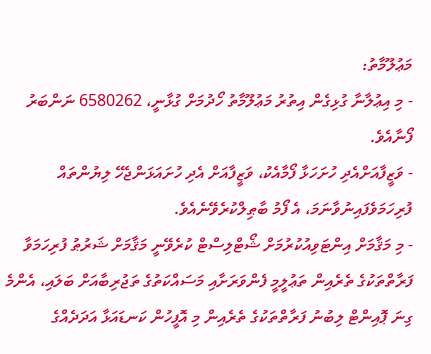މަޢުލޫމާތު:
- މި އިޢުލާނާ ގުޅިގެން އިތުރު މަޢުލޫމާތު ހޯދުމަށް ގުޅާނީ، 6580262 ނަންބަރު ފޯނާއެވެ.
- ވަޒީފާއަށްއެދި ހުށަހަޅާ ފޯމާއެކު، ވަޒީފާއަށް އެދި ހުށައަޅަންޖެހޭ ލިޔުންތައް ފުރިހަމަވެފައިނުވާނަމަ، އެ ފޯމު ބާޠިލްކުރެވޭނެއެވެ.
- މި މަޤާމަށް އިންޓަވިއުކުރުމަށް ޝޯޓްލިސްޓް ކުރެވޭނީ މަޤާމަށް ޝަރުޠު ފުރިހަމަވާ ފަރާތްތަކުގެ ތެރެއިން ތަޢުލީމީ ފެންވަރަށާއި މަސައްކަތުގެ ތަޖުރިބާއަށް ބަލައި، އެންމެ ގިނަ ޕޮއިންޓް ލިބުނު ފަރާތްތަކުގެ ތެރެއިން މި އޮފީހުން ކަނޑައަޅާ އަދަދެއްގެ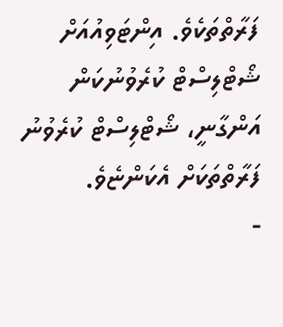ފަރާތްތަކެވެ. އިންޓަވިއުއަށް ޝޯޓްލިސްޓް ކުރެވުނުކަން އަންގާނީ، ޝޯޓްލިސްޓް ކުރެވުނު ފަރާތްތަކަށް އެކަންޏެވެ.
-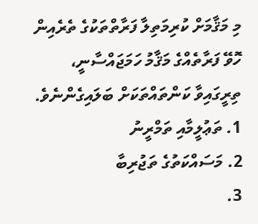މި މަޤާމަށް ކުރިމަތިލާ ފަރާތްތަކުގެ ތެރެއިން ހޮވޭ ފަރާތެއްގެ މަޤާމު ހަމަޖައްސާނީ، ތިރީގައިވާ ކަންތައްތަކަށް ބަލައިގެންނެވެ.
1. ތަޢުލީމާއި ތަމްރީނު
2. މަސައްކަތުގެ ތަޖުރިބާ
3.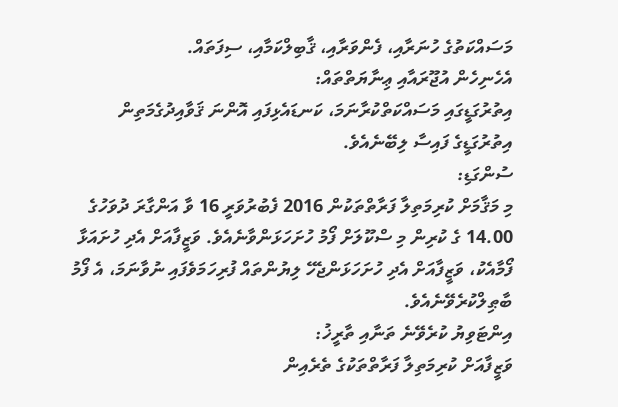މަސައްކަތުގެ ހުނަރާއި، ފެންވަރާއި، ޤާބިލްކަމާއި، ސިފަތައް.
އެހެނިހެން އުޖޫރައާއި ޢިނާޔަތްތައް:
އިތުރުގަޑީގައި މަސައްކަތްކުރާނަމަ، ކަނޑައެޅިފައި އޮންނަ ޤަވާއިދުގެމަތިން އިތުރުގަޑީގެ ފައިސާ ލިބޭނެއެވެ.
ސުންގަޑި:
މި މަޤާމަށް ކުރިމަތިލާ ފަރާތްތަކުން 2016 ފެބުރުވަރީ 16 ވާ އަންގާރަ ދުވަހުގެ 14.00 ގެ ކުރިން މި ސްކޫލަށް ފޯމު ހުށަހަޅަންވާނެއެވެ. ވަޒީފާއަށް އެދި ހުށައަޅާ ފޯމާއެކު، ވަޒީފާއަށް އެދި ހުށަހަޅަންޖެހޭ ލިޔުންތައް ފުރިހަމަވެފައި ނުވާނަމަ، އެ ފޯމު ބާޠިލްކުރެވޭނެއެވެ.
އިންޓަވިޔު ކުރެވޭނެ ތަނާއި ތާރީޚު:
ވަޒީފާއަށް ކުރިމަތިލާ ފަރާތްތަކުގެ ތެރެއިން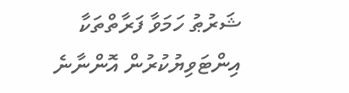ޝަރުޠު ހަމަވާ ފަރާތްތަކާ އިންޓަވިޔުކުރުން އޮންނާނެ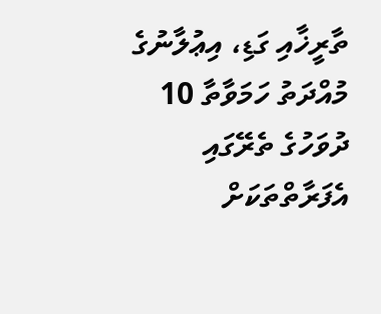ތާރީޚާއި ގަޑި، އިޢުލާނުގެ މުއްދަތު ހަމަވާތާ 10 ދުވަހުގެ ތެރޭގައި އެފަރާތްތަކަށް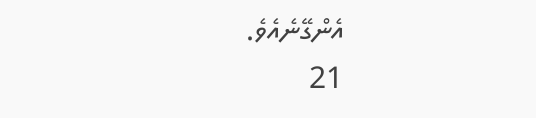އެންގޭނެއެވެ.
21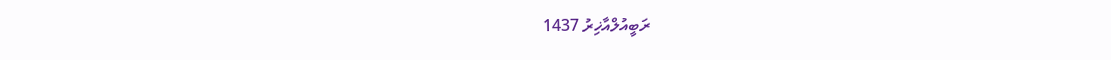ރަބީއުލްއާޚިރު 1437